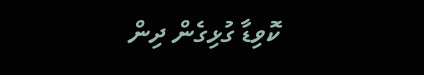ކޮވިޑާ ގުޅިގެން ދިން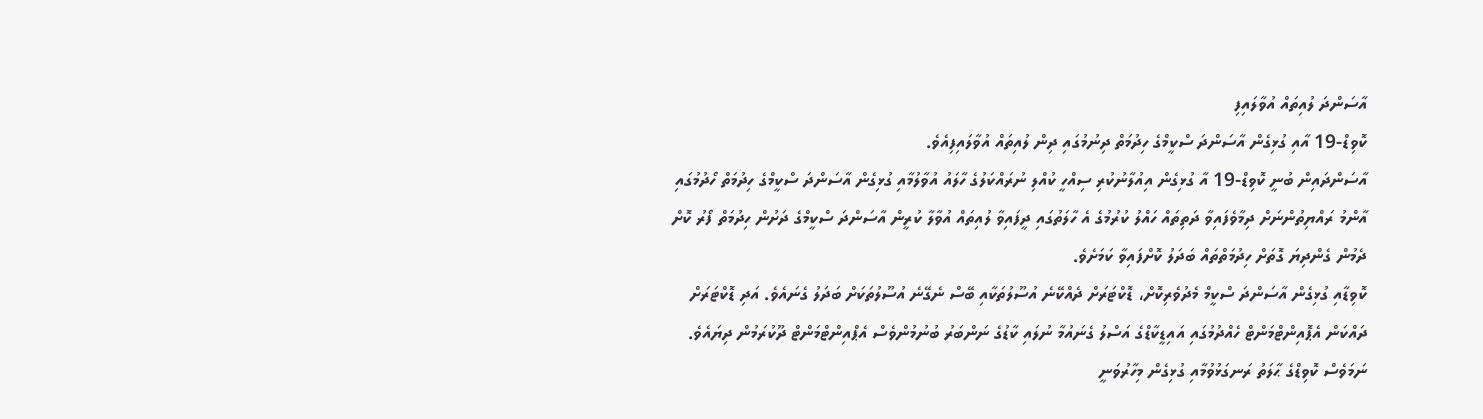އާސަންދަ ލުއިތައް އުވާލައިފި
ކޮވިޑް-19 އާއި ގުޅިގެން އާސަންދަ ސްކީމްގެ ހިދުމަތް ދިނުމުގައި ދިން ލުއިތައް އުވާލައިފިއެވެ.
އާސަންދައިން ބުނީ ކޮވިޑް-19 އާ ގުޅިގެން އިއުލާނުކުރި ސިއްހީ ކުއްލި ނުރައްކަލުގެ ހާލައު އުވާލުމާއި ގުޅިގެން އާސަންދަ ސްކީމްގެ ހިދުމަތް ހޯދުމުގައި އާންމު ރައްޔިތުންނަށް ދިމާވެފައިވާ ދަތިތައް ހައްލު ކުރުމުގެ އެ ހާލަތުގައި ދީފައިވާ ލުއިތައް އުވާލާ ކުރީން އާސަންދަ ސްކީމްގެ ދަށުން ހިދުމަތް ފޯރު ކޮށް ދެމުން ގެންދިޔަ ގޮތަށް ހިދުމަތްތައް ބަދަލު ކޮށްފައިވާ ކަމަށެވެ.
ކޮވިޑާއި ގުޅިގެން އާސަންދަ ސްކީމް މެދުވެރިކޮށް، ޑޮކްޓަރަށް ދެއްކޭނެ އުސޫލުތަކާއި ބޭސް ނެގޭނެ އުސޫލުތަކަށް ބަދަލު ގެނައެވެ. އަދި ޑޮކްޓަރަށް ދައްކަން އެޕޮއިންޓްމަންޓް ހެއްދުމުގައި އައިޑީކާޑްގެ އަސްލު ގެނައުމާ ނުލައި ކާޑުގެ ނަންބަރު ބުނުމުންވެސް އެޕްއިންޓްމަންޓް ދޫކުރަމުން ދިޔައެވެ. ނަމަވެސް ކޮވިޑްގެ ޙާލަތު ރަނގަޅުވުމާއި ގުޅިގެން މިހާރުވަނީ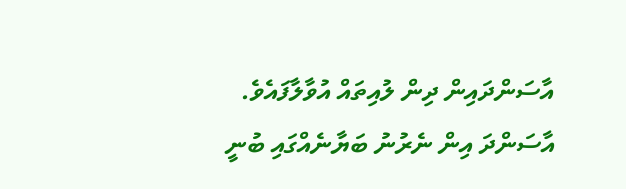އާސަންދައިން ދިން ލުއިތައް އުވާލާފައެވެ.
އާސަންދަ އިން ނެރުނު ބަޔާނެއްގައި ބުނީ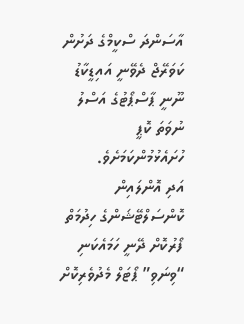އާސަންދަ ސްކީމްގެ ދަށުން ކަވަރޭޖް ދެވޭނީ އައިޑީކާޑު ނޫނީ ޕާސްޕޯޓުގެ އަސްލު ނުވަތަ ކޮޕީ ހުށައެޅުމުންކަމަށެވެ.
އަދި އޮންލައިން ކޮންސަލްޓޭޝަންގެ ހިދުމަތް ފޯރުކޮށް ދޭނީ ހަމައެކަނި “ވިނަވި” ޕޯޓަލް މެދުވެރިކޮށް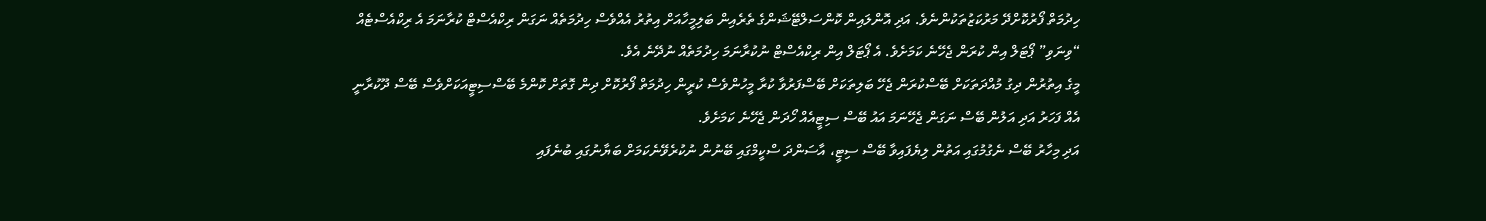ހިދުމަތް ފޯރުކޮށްދޭ މަރުކަޒުތަކުންނެވެ. އަދި އޮންލައިން ކޮންސަލްޓޭޝަންގެ ތެރެއިން ބަލިމީހާއަށް އިތުރު އެއްވެސް ހިދުމަތެއް ނަގަން ރިކްއެސްޓް ކުރާނަމަ އެ ރިކްއެސްޓެއް “ވިނަވި” ޕޯޓަލް އިން ކުރަން ޖެހޭނެ ކަމަށެވެ. އެ ޕޯޓަލް އިން ރިކްއެސްޓް ނުކުރާނަމަ ހިދުމަތެއް ނުދޭނެ އެވެ.
މީގެ އިތުރުން ދިގު މުއްދަތަކަށް ބޭސްކުރަން ޖެހޭ ބަލިތަކަށް ބޭސްފަރުވާ ކުރާ މީހުންވެސް ކުރީން ހިދުމަތް ފޯރުކޮށް ދިން ގޮތަށް ކޮންމެ ބޭސްސިޓީއަކަށްވެސް ބޭސް ދޫކުރާނީ އެއް ފަހަރު އަދި އަލުން ބޭސް ނަގަން ޖެހޭނަމަ އައު ބޭސް ސިޓީއެއް ހޯދަން ޖެހޭނެ ކަމަށެވެ.
އަދި މިހާރު ބޭސް ނެގުމުގައި އަތުން ލިޔެފައިވާ ބޭސް ސިޓީ، އާސަންދަ ސްކީމްގައި ބޭނުން ނުކުރެވޭނެކަމަށް ބަޔާނުގައި ބުނެފައި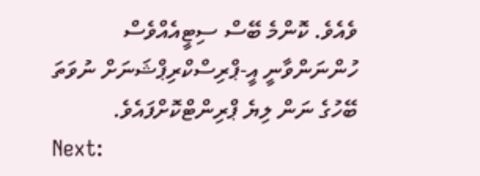ވެއެވެ. ކޮންމެ ބޭސް ސިޓީއެއްވެސް ހުންނަންވާނީ އީ-ޕްރިސްކްރިޕްޝަނަށް ނުވަތަ ބޭހުގެ ނަން ލިޔެ ޕްރިންޓްކޮށްފައެވެ.
Next: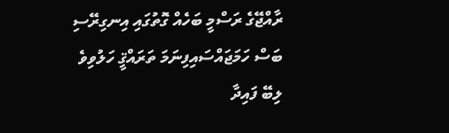ރާއްޖޭގެ ރަސްމީ ބަހެއް ގޮތުގައި އިނގިރޭސި ބަސް ހަމަޖައްސައިފިނަމަ ތަރައްޤީ ހަލުވިވެ ލިބޭ ފައިދާ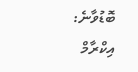ބޮޑުވާނެ: އިކްރާމް